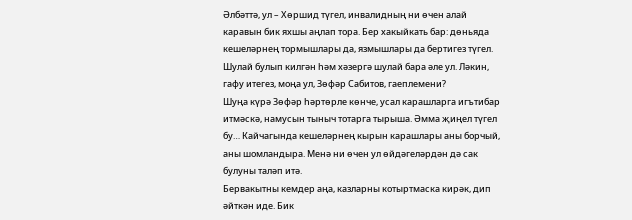Әлбәттә, ул – Хөршид түгел, инвалидның ни өчен алай каравын бик яхшы аңлап тора. Бер хакыйкать бар: дөньяда кешеләрнең тормышлары да, язмышлары да бертигез түгел. Шулай булып килгән һәм хәзергә шулай бара әле ул. Ләкин, гафу итегез, моңа ул, Зөфәр Сабитов, гаеплемени?
Шуңа күрә Зөфәр һәртөрле көнче, усал карашларга игътибар итмәскә, намусын тыныч тотарга тырыша. Әмма җиңел түгел бу… Кайчагында кешеләрнең кырын карашлары аны борчый, аны шомландыра. Менә ни өчен ул өйдәгеләрдән дә сак булуны таләп итә.
Бервакытны кемдер аңа, казларны котыртмаска кирәк, дип әйткән иде. Бик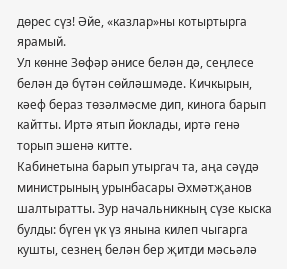дөрес сүз! Әйе, «казлар»ны котыртырга ярамый.
Ул көнне Зөфәр әнисе белән дә, сеңлесе белән дә бүтән сөйләшмәде. Кичкырын, кәеф бераз төзәлмәсме дип, кинога барып кайтты. Иртә ятып йоклады, иртә генә торып эшенә китте.
Кабинетына барып утыргач та, аңа сәүдә министрының урынбасары Әхмәтҗанов шалтыратты. Зур начальникның сүзе кыска булды: бүген үк үз янына килеп чыгарга кушты, сезнең белән бер җитди мәсьәлә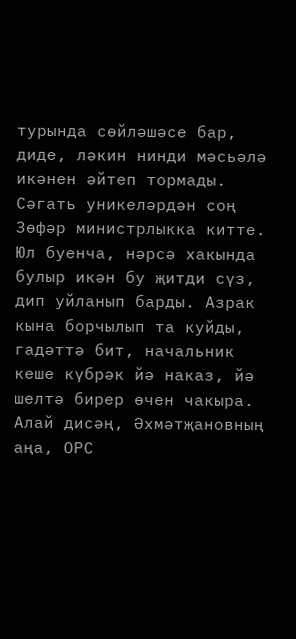турында сөйләшәсе бар, диде, ләкин нинди мәсьәлә икәнен әйтеп тормады.
Сәгать уникеләрдән соң Зөфәр министрлыкка китте. Юл буенча, нәрсә хакында булыр икән бу җитди сүз, дип уйланып барды. Азрак кына борчылып та куйды, гадәттә бит, начальник кеше күбрәк йә наказ, йә шелтә бирер өчен чакыра. Алай дисәң, Әхмәтҗановның аңа, ОРС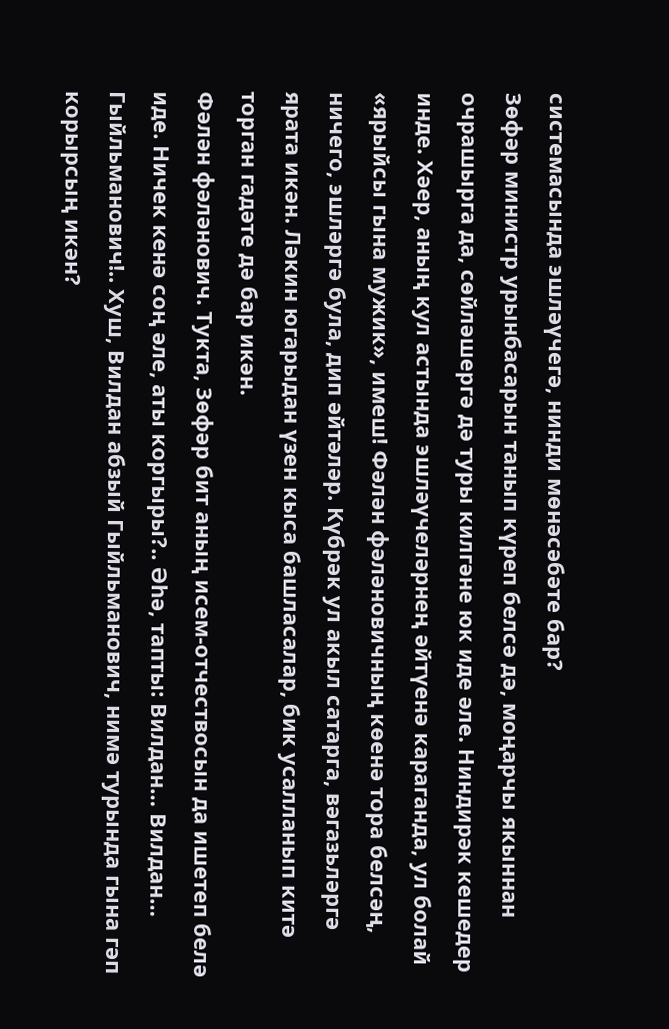системасында эшләүчегә, нинди мөнәсәбәте бар?
Зөфәр министр урынбасарын танып күреп белсә дә, моңарчы якыннан очрашырга да, сөйләшергә дә туры килгәне юк иде әле. Ниндирәк кешедер инде. Хәер, аның кул астында эшләүчеләрнең әйтүенә караганда, ул болай «ярыйсы гына мужик», имеш! Фәлән фәләновичның көенә тора белсәң, ничего, эшләргә була, дип әйтәләр. Күбрәк ул акыл сатарга, вәгазьләргә ярата икән. Ләкин югарыдан үзен кыса башласалар, бик усалланып китә торган гадәте дә бар икән.
Фәлән фәләнович. Тукта, Зөфәр бит аның исем-отчествосын да ишетеп белә иде. Ничек кенә соң әле, аты коргыры?.. Әһә, тапты: Вилдан… Вилдан… Гыйльманович!.. Хуш, Вилдан абзый Гыйльманович, нимә турында гына гәп корырсың икән?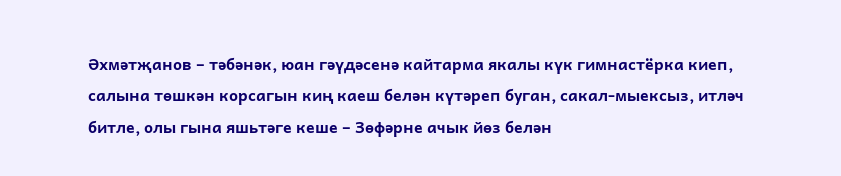Әхмәтҗанов – тәбәнәк, юан гәүдәсенә кайтарма якалы күк гимнастёрка киеп, салына төшкән корсагын киң каеш белән күтәреп буган, сакал-мыексыз, итләч битле, олы гына яшьтәге кеше – Зөфәрне ачык йөз белән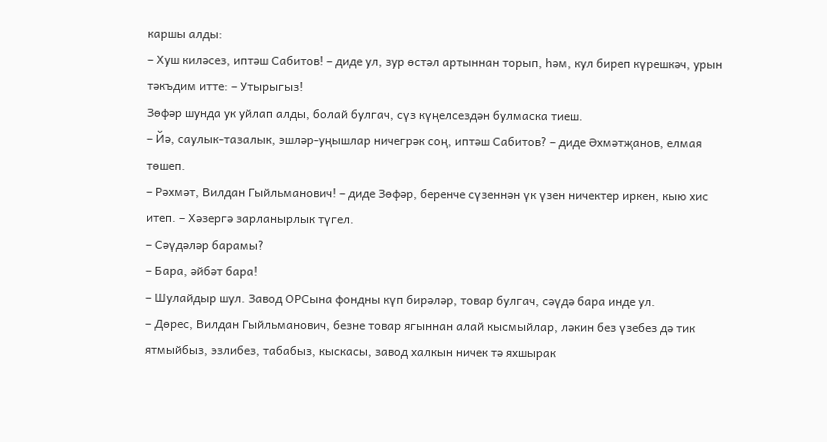каршы алды:
– Хуш киләсез, иптәш Сабитов! – диде ул, зур өстәл артыннан торып, һәм, кул биреп күрешкәч, урын тәкъдим итте: – Утырыгыз!
Зөфәр шунда ук уйлап алды, болай булгач, сүз күңелсездән булмаска тиеш.
– Йә, саулык-тазалык, эшләр-уңышлар ничегрәк соң, иптәш Сабитов? – диде Әхмәтҗанов, елмая төшеп.
– Рәхмәт, Вилдан Гыйльманович! – диде Зөфәр, беренче сүзеннән үк үзен ничектер иркен, кыю хис итеп. – Хәзергә зарланырлык түгел.
– Сәүдәләр барамы?
– Бара, әйбәт бара!
– Шулайдыр шул. Завод ОРСына фондны күп бирәләр, товар булгач, сәүдә бара инде ул.
– Дөрес, Вилдан Гыйльманович, безне товар ягыннан алай кысмыйлар, ләкин без үзебез дә тик ятмыйбыз, эзлибез, табабыз, кыскасы, завод халкын ничек тә яхшырак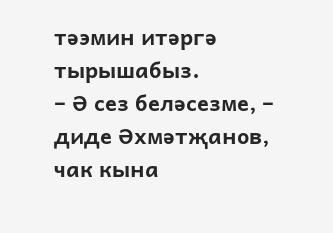тәэмин итәргә тырышабыз.
– Ә сез беләсезме, – диде Әхмәтҗанов, чак кына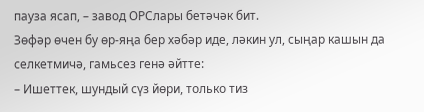пауза ясап, – завод ОРСлары бетәчәк бит.
Зөфәр өчен бу өр-яңа бер хәбәр иде, ләкин ул, сыңар кашын да селкетмичә, гамьсез генә әйтте:
– Ишеттек, шундый сүз йөри, только тиз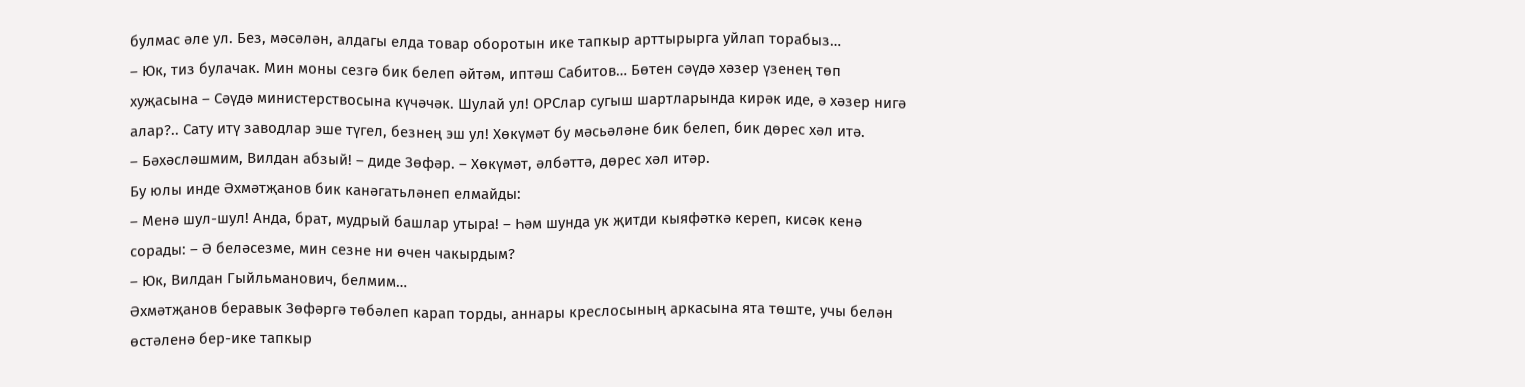булмас әле ул. Без, мәсәлән, алдагы елда товар оборотын ике тапкыр арттырырга уйлап торабыз…
– Юк, тиз булачак. Мин моны сезгә бик белеп әйтәм, иптәш Сабитов… Бөтен сәүдә хәзер үзенең төп хуҗасына – Сәүдә министерствосына күчәчәк. Шулай ул! ОРСлар сугыш шартларында кирәк иде, ә хәзер нигә алар?.. Сату итү заводлар эше түгел, безнең эш ул! Хөкүмәт бу мәсьәләне бик белеп, бик дөрес хәл итә.
– Бәхәсләшмим, Вилдан абзый! – диде Зөфәр. – Хөкүмәт, әлбәттә, дөрес хәл итәр.
Бу юлы инде Әхмәтҗанов бик канәгатьләнеп елмайды:
– Менә шул-шул! Анда, брат, мудрый башлар утыра! – Һәм шунда ук җитди кыяфәткә кереп, кисәк кенә сорады: – Ә беләсезме, мин сезне ни өчен чакырдым?
– Юк, Вилдан Гыйльманович, белмим…
Әхмәтҗанов беравык Зөфәргә төбәлеп карап торды, аннары креслосының аркасына ята төште, учы белән өстәленә бер-ике тапкыр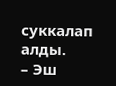суккалап алды.
– Эш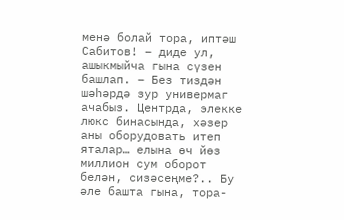менә болай тора, иптәш Сабитов! – диде ул, ашыкмыйча гына сүзен башлап. – Без тиздән шәһәрдә зур универмаг ачабыз. Центрда, элекке люкс бинасында, хәзер аны оборудовать итеп яталар… елына өч йөз миллион сум оборот белән, сизәсеңме?.. Бу әле башта гына, тора-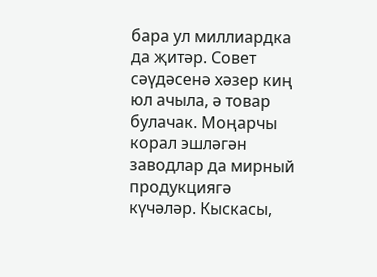бара ул миллиардка да җитәр. Совет сәүдәсенә хәзер киң юл ачыла, ә товар булачак. Моңарчы корал эшләгән заводлар да мирный продукциягә күчәләр. Кыскасы,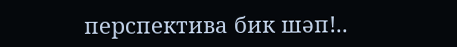перспектива бик шәп!..